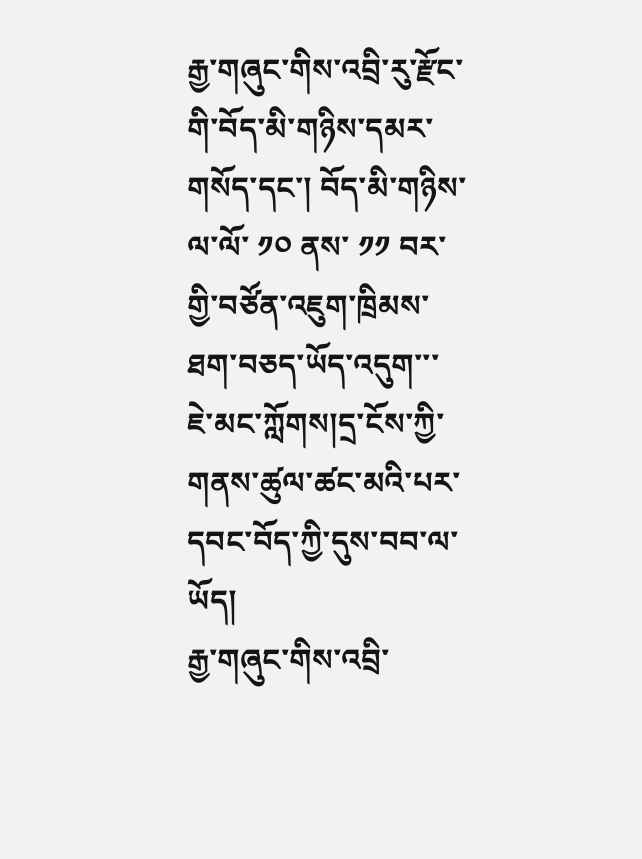རྒྱ་གཞུང་གིས་འབྲི་རུ་རྫོང་གི་བོད་མི་གཉིས་དམར་གསོད་དང་། བོད་མི་གཉིས་ལ་ལོ་ ༡༠ ནས་ ༡༡ བར་གྱི་བཙོན་འཇུག་ཁྲིམས་ཐག་བཅད་ཡོད་འདུག་་་
ཇེ་མང་ཀློགས།དྲ་ངོས་ཀྱི་གནས་ཚུལ་ཚང་མའི་པར་དབང་བོད་ཀྱི་དུས་བབ་ལ་ཡོད།
རྒྱ་གཞུང་གིས་འབྲི་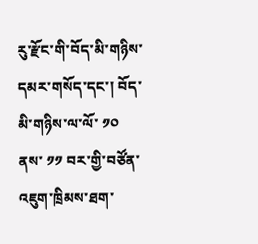རུ་རྫོང་གི་བོད་མི་གཉིས་དམར་གསོད་དང་། བོད་མི་གཉིས་ལ་ལོ་ ༡༠ ནས་ ༡༡ བར་གྱི་བཙོན་འཇུག་ཁྲིམས་ཐག་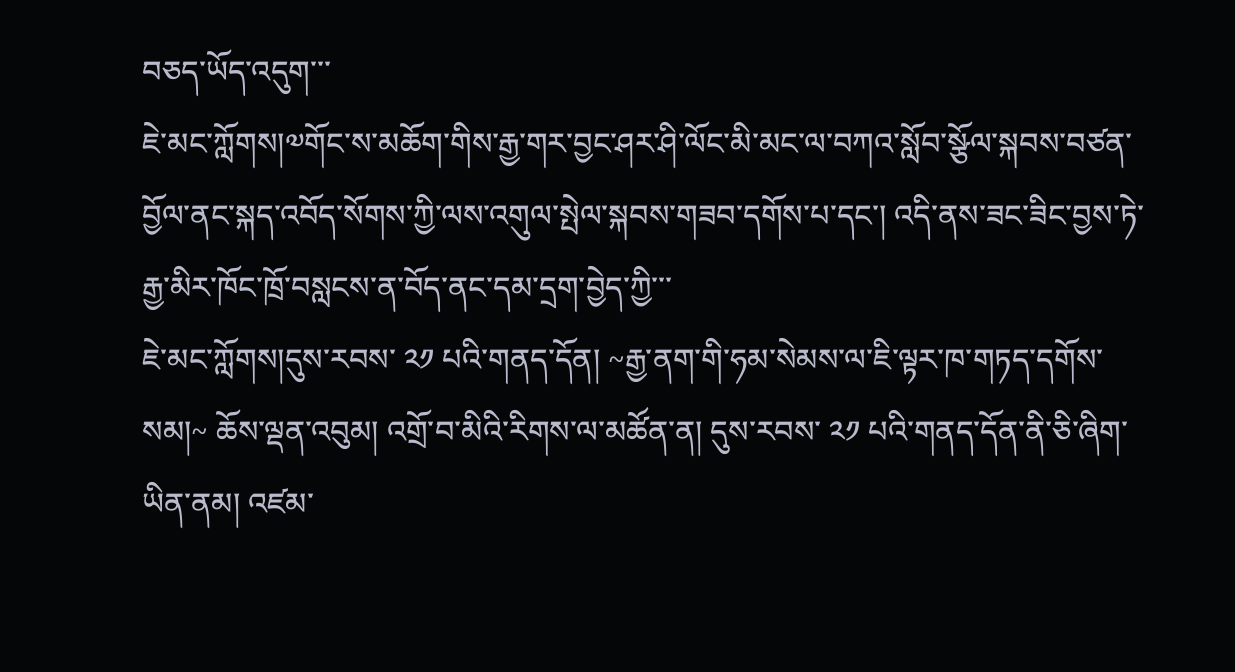བཅད་ཡོད་འདུག་་་
ཇེ་མང་ཀློགས།༧གོང་ས་མཆོག་གིས་རྒྱ་གར་བྱང་ཤར་ཤི་ལོང་མི་མང་ལ་བཀའ་སློབ་སྩོལ་སྐབས་བཙན་བྱོལ་ནང་སྐད་འབོད་སོགས་ཀྱི་ལས་འགུལ་སྤེལ་སྐབས་གཟབ་དགོས་པ་དང་། འདི་ནས་ཟང་ཟིང་བྱས་ཏེ་རྒྱ་མིར་ཁོང་ཁྲོ་བསླངས་ན་བོད་ནང་དམ་དྲག་བྱེད་ཀྱི་་་
ཇེ་མང་ཀློགས།དུས་རབས་ ༢༡ པའི་གནད་དོན། ~རྒྱ་ནག་གི་ཧམ་སེམས་ལ་ཇི་ལྟར་ཁ་གཏད་དགོས་སམ།~ ཆོས་ལྡན་འབུམ། འགྲོ་བ་མིའི་རིགས་ལ་མཚོན་ན། དུས་རབས་ ༢༡ པའི་གནད་དོན་ནི་ཅི་ཞིག་ཡིན་ནམ། འཛམ་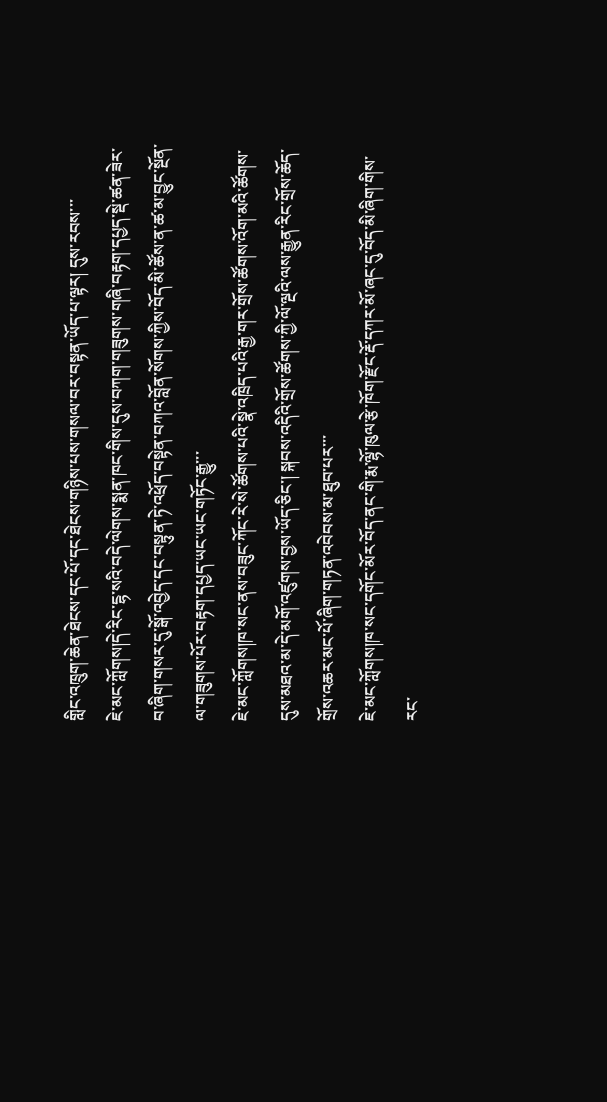གླིང་འཁྲུག་ཆེན་ཐེངས་དང་པོ་དང་ཐེངས་གཉིས་པས་གསལ་བར་བསྟན་ཡོད་པ་ལྟར། དུས་རབས་་་
ཇེ་མང་ཀློགས།དེ་རིང་ངྷ་སའི་བདེ་ལེགས་སྨན་ཁང་གིས་དུས་བཀག་གཟུགས་གཞི་བརྟག་དཔྱད་སྡེ་ཚན་ཟེར་བ་ཞིག་གསར་དུ་སྒོ་འབྱེད་དང་བསྟུན་ཏེ་འཕྲོད་བསྟེན་བཀའ་བློན་སོགས་ཀྱིས་བོད་མི་ཚོས་ན་ཚ་མ་བྱུང་སྔོན་ལ་གཟུགས་པོར་བརྟག་དཔྱད་ཡང་ཡང་གཏོང་རྒྱུ་་་
ཇེ་མང་ཀློགས།ཁ་སང་ནས་བཟུང་ཀོང་རེ་སེ་ཚོགས་པའི་སྣེ་འཁྲིད་པའི་རྒྱ་གར་གྲོས་ཚོགས་འོག་མའི་ཚོགས་དུས་མཐའ་མ་དེ་མགོ་འཛུགས་བྱས་ཡོད་ཅིང་། སྐབས་འདིའི་གྲོས་ཚོགས་ཀྱི་ལོ་ལྔའི་ལས་རྒྱུན་རིང་གྲོས་ཆོད་གྲོས་འཆར་མང་པོ་ཞིག་གཏན་འབེབས་མ་ཐུབ་པར་་་
ཇེ་མང་ཀློགས།ཁ་སང་དགོང་མོར་བོད་ནང་གི་རྨ་ལྷོ་ཁུལ་རྩེ་ཁོག་རྫོང་རྡོ་དཀར་མོ་ཞང་དུ་བོད་མི་ཞིག་གིས་རང་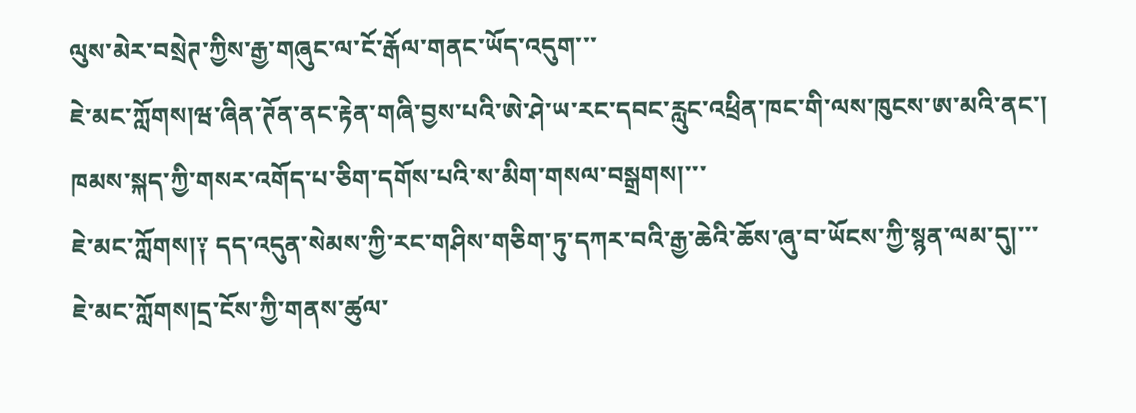ལུས་མེར་བསྲེཊ་ཀྱིས་རྒྱ་གཞུང་ལ་ངོ་རྒོལ་གནང་ཡོད་འདུག་་་
ཇེ་མང་ཀློགས།ཝ་ཞིན་ཊོན་ནང་རྟེན་གཞི་བྱས་པའི་ཨེ་ཤེ་ཡ་རང་དབང་རླུང་འཕྲིན་ཁང་གི་ལས་ཁུངས་ཨ་མའི་ནང་། ཁམས་སྐད་ཀྱི་གསར་འགོད་པ་ཅིག་དགོས་པའི་ས་མིག་གསལ་བསྒྲགས།་་་
ཇེ་མང་ཀློགས།༑ དད་འདུན་སེམས་ཀྱི་རང་གཤིས་གཅིག་ཏུ་དཀར་བའི་རྒྱ་ཆེའི་ཆོས་ཞུ་བ་ཡོངས་ཀྱི་སྙན་ལམ་དུ།་་་
ཇེ་མང་ཀློགས།དྲ་ངོས་ཀྱི་གནས་ཚུལ་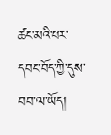ཚང་མའི་པར་དབང་བོད་ཀྱི་དུས་བབ་ལ་ཡོད།